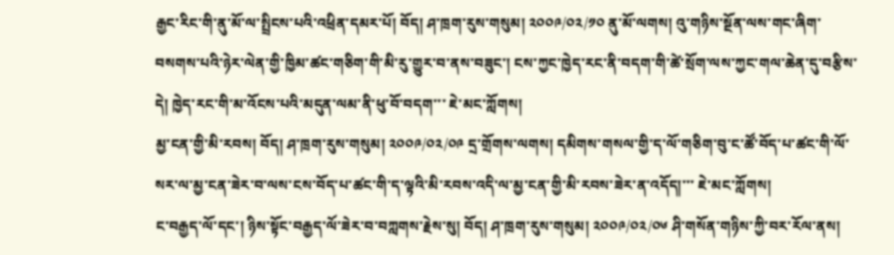རྒྱང་རིང་གི་ནུ་མོ་ལ་སྤྲིངས་པའི་འཕྲིན་དམར་པོ། བོད། ཤ་ཁྲག་རུས་གསུམ། ༢༠༠༩/༠༢/༡༠ ནུ་མོ་ལགས། འུ་གཉིས་སྔོན་ལས་གང་ཞིག་བསགས་པའི་ཉེར་ལེན་གྱི་ཁྱིམ་ཚང་གཅིག་གི་མི་རུ་གྱུར་བ་ནས་བཟུང་། ངས་ཀྱང་ཁྱེད་རང་ནི་བདག་གི་ཚེ་སྲོག་ལས་ཀྱང་གལ་ཆེན་དུ་བརྩིས་དེ། ཁྱེད་རང་གི་མ་འོངས་པའི་མདུན་ལམ་ནི་ཕུ་བོ་བདག་་་ ཇེ་མང་ཀློགས།
མྱ་ངན་གྱི་མི་རབས། བོད། ཤ་ཁྲག་རུས་གསུམ། ༢༠༠༩/༠༢/༠༩ དྲ་གྲོགས་ལགས། དམིགས་གསལ་གྱི་ད་ལོ་གཅིག་བུ་ང་ཚོ་བོད་པ་ཚང་གི་ལོ་སར་ལ་མྱ་ངན་ཟེར་བ་ལས་ངས་བོད་པ་ཚང་གི་ད་ལྟའི་མི་རབས་འདི་ལ་མྱ་ངན་གྱི་མི་རབས་ཟེར་ན་འདོད།་་་ ཇེ་མང་ཀློགས།
ང་བརྒྱད་ལོ་དང་། ཉིས་སྟོང་བརྒྱད་ལོ་ཟེར་བ་བཀླགས་རྗེས་སུ། བོད། ཤ་ཁྲག་རུས་གསུམ། ༢༠༠༩/༠༢/༠༦ ཤི་གསོན་གཉིས་ཀྱི་བར་རོལ་ནས།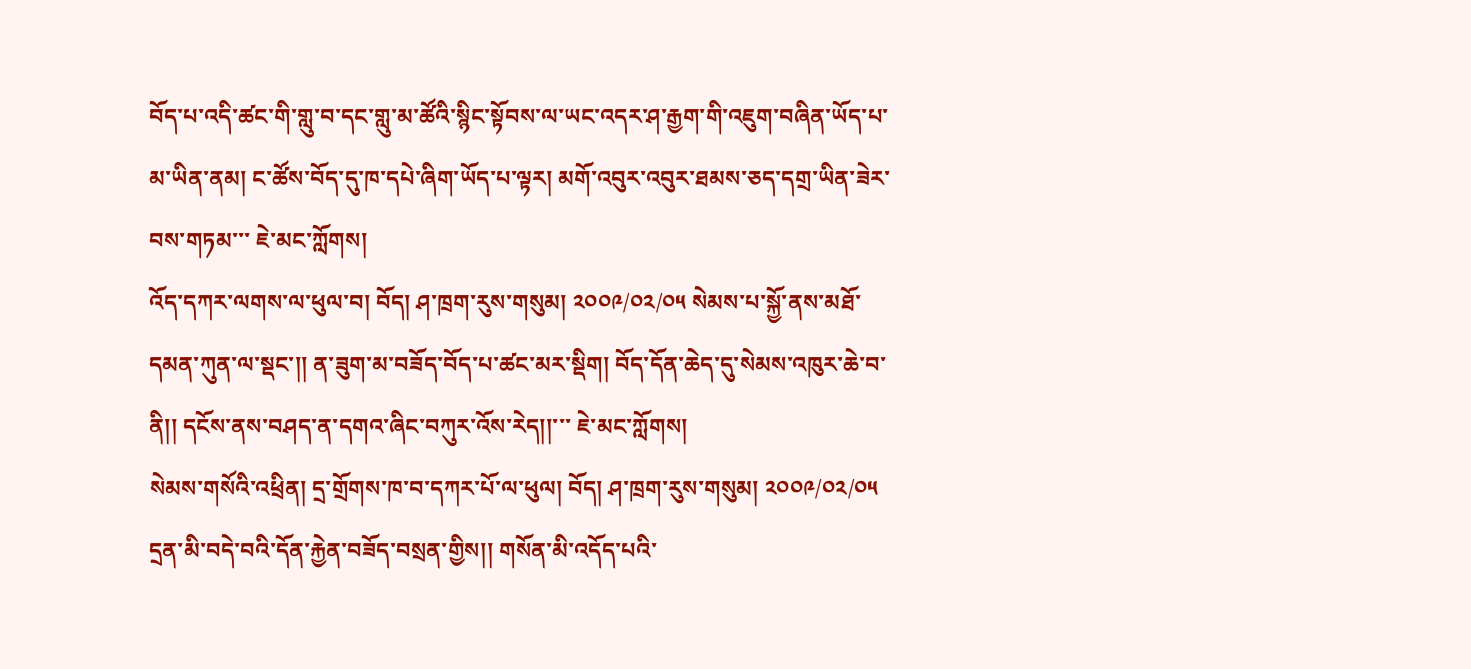བོད་པ་འདི་ཚང་གི་གླུ་བ་དང་གླུ་མ་ཚོའི་སྙིང་སྟོབས་ལ་ཡང་འདར་ཤ་རྒྱག་གི་འཇུག་བཞིན་ཡོད་པ་མ་ཡིན་ནམ། ང་ཚོས་བོད་དུ་ཁ་དཔེ་ཞིག་ཡོད་པ་ལྟར། མགོ་འབུར་འབུར་ཐམས་ཅད་དགྲ་ཡིན་ཟེར་བས་གཏམ་་་ ཇེ་མང་ཀློགས།
འོད་དཀར་ལགས་ལ་ཕུལ་བ། བོད། ཤ་ཁྲག་རུས་གསུམ། ༢༠༠༩/༠༢/༠༥ སེམས་པ་སྐྱོ་ནས་མཐོ་དམན་ཀུན་ལ་སྡང་།། ན་ཟུག་མ་བཟོད་བོད་པ་ཚང་མར་སྡིག། བོད་དོན་ཆེད་དུ་སེམས་འཁུར་ཆེ་བ་ནི།། དངོས་ནས་བཤད་ན་དགའ་ཞིང་བཀུར་འོས་རེད།།་་་ ཇེ་མང་ཀློགས།
སེམས་གསོའི་འཕྲིན། དྲ་གྲོགས་ཁ་བ་དཀར་པོ་ལ་ཕུལ། བོད། ཤ་ཁྲག་རུས་གསུམ། ༢༠༠༩/༠༢/༠༥ དྲན་མི་བདེ་བའི་དོན་རྐྱེན་བཟོད་བསྲན་གྱིས།། གསོན་མི་འདོད་པའི་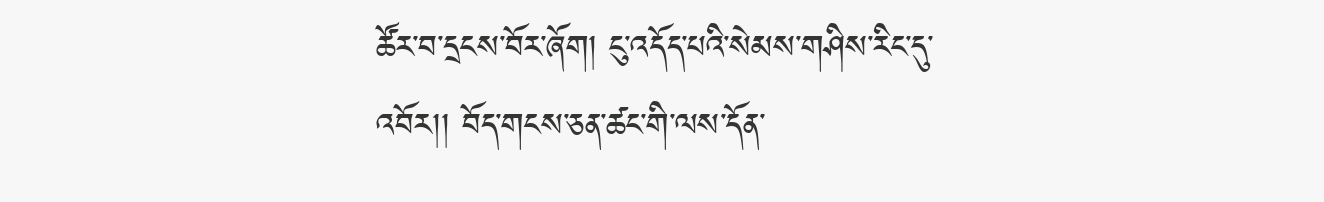ཚོར་བ་དྲངས་བོར་ཞོག། ངུ་འདོད་པའི་སེམས་གཤིས་རིང་དུ་འབོར།། བོད་གངས་ཅན་ཚང་གི་ལས་དོན་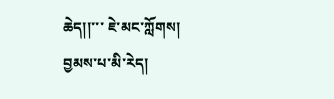ཆེད།།་་་ ཇེ་མང་ཀློགས།
བྱམས་པ་མི་རེད།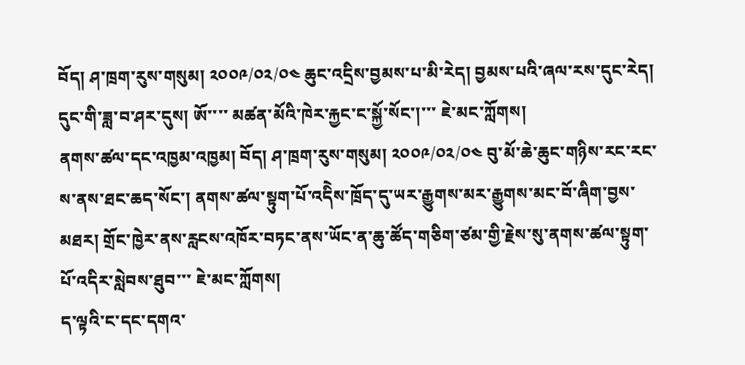བོད། ཤ་ཁྲག་རུས་གསུམ། ༢༠༠༩/༠༢/༠༤ ཆུང་འདྲིས་བྱམས་པ་མི་རེད། བྱམས་པའི་ཞལ་རས་དུང་རེད། དུང་གི་ཟླ་བ་ཤར་དུས། ཨོ་་་་ མཚན་མོའི་ཁེར་རྐྱང་ང་སྐྱོ་སོང་།་་་ ཇེ་མང་ཀློགས།
ནགས་ཚལ་དང་འཁྱམ་འཁྱམ། བོད། ཤ་ཁྲག་རུས་གསུམ། ༢༠༠༩/༠༢/༠༤ བུ་མོ་ཆེ་ཆུང་གཉིས་རང་རང་ས་ནས་ཐང་ཆད་སོང་། ནགས་ཚལ་སྟུག་པོ་འདིེས་ཁྲོད་དུ་ཡར་རྒྱུགས་མར་རྒྱུགས་མང་བོ་ཞིག་བྱས་མཐར། གྲོང་ཁྱེར་ནས་རླངས་འཁོར་བཏང་ནས་ཡོང་ན་ཆུ་ཚོད་གཅིག་ཙམ་གྱི་རྗེས་སུ་ནགས་ཚལ་སྟུག་པོ་འདིར་སླེབས་ཐུབ་་་ ཇེ་མང་ཀློགས།
ད་ལྟའི་ང་དང་དགའ་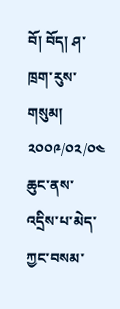བོ། བོད། ཤ་ཁྲག་རུས་གསུམ། ༢༠༠༩/༠༢/༠༤ ཆུང་ནས་འདྲིས་པ་མེད་ཀྱང་བསམ་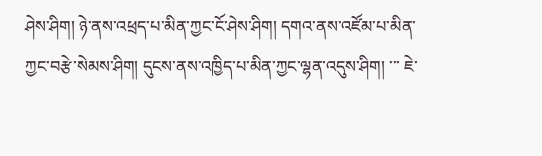ཤེས་ཤིག། ཉེ་ནས་འཕྲད་པ་མིན་ཀྱང་ངོ་ཤེས་ཤིག། དགའ་ནས་འཛོམ་པ་མིན་ཀྱང་བརྩེ་སེམས་ཤིག། དུངས་ནས་འཁྱིད་པ་མིན་ཀྱང་ལྷན་འདུས་ཤིག། ་་་ ཇེ་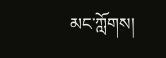མང་ཀློགས།